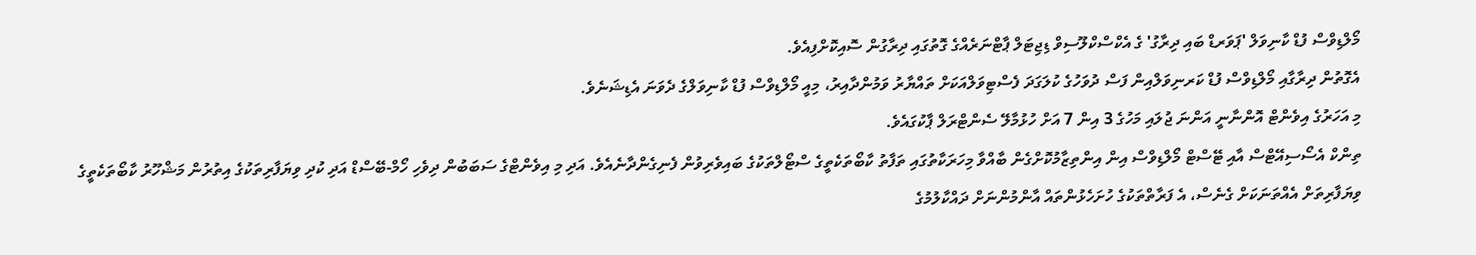މޯލްޑިވްސް ފުޑް ކާނިވަލް 'ޕަވަރޑް ބައި ދިރާގު' ގެ އެކްސްކްލޫސިވް ޑިޖިޓަލް ޕާޓްނަރެއްގެ ގޮތުގައި ދިރާގުން ސޮއިކޮށްފިއެވެ.
އެގޮތުން ދިރާގާއި މޯލްޑިވްސް ފުޑް ކަރނިވަލްއިން ފަސް ދުވަހުގެ ކުލަގަދަ ފެސްޓިވަލްއަކަށް ތައްޔާރު ވަމުންދާއިރު، މިއީ މޯލްޑިވްސް ފުޑް ކާނިވަލްގެ ދެވަނަ އެޑިޝަނެވެ.
މި އަހަރުގެ އިވެންޓް އޮންނާނީ އަންނަ ޖުލައި މަހުގެ 3 އިން 7 އަށް ހުޅުމާލޭ ސެންޓްރަލް ޕާކުގައެވެ.
ތިންކް އެސޯސިއޭޓްސް އާއި ޓޭސްޓް މޯލްޑިވްސް އިން އިންތިޒާމުކޮށްގެން ބާއްވާ މިހަރަކާތުގައި ތަފާތު ކާބޯތަކެތީގެ ސްޓޯލްތަކުގެ ބައިވެރިވުން ފެނިގެންދާނެއެވެ. އަދި މި އިވެންޓްގެ ސަބަބުން ދިވެހި ހޯމް-ބޭސްޑް އަދި ކުދި ވިޔަފާރިތަކުގެ އިތުރުން މަޝްހޫރު ކާބޯތަކެތީގެ ވިޔަފާރިތަށް އެއްތަނަކަށް ގެނެސް، އެ ފަރާތްތަކުގެ ހުށަހެޅުންތައް އާންމުންނަށް ދައްކާލުމުގެ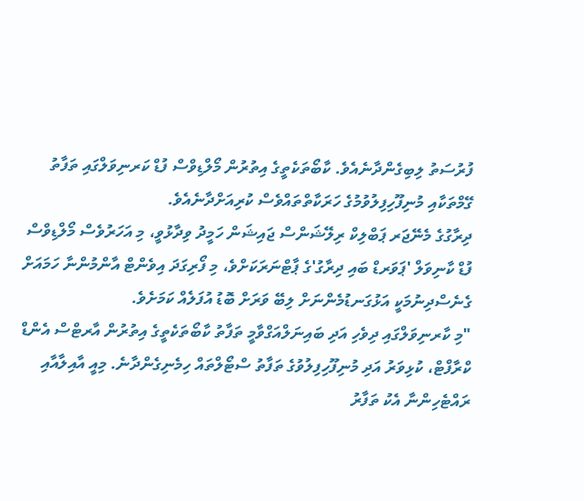ފުރުސަތު ލިބިގެންދާނެއެވެ. ކާބޯތަކެތީގެ އިތުރުން މޯލްޑިވްސް ފުޑް ކަރނިވަލްގައި ތަފާތު ގޭމްތަކާއި މުނިފޫހިފިލުވުމުގެ ހަރަކާތްތައްވެސް ކުރިއަށްދާނެއެވެ.
ދިރާގުގެ މެނޭޖަރ ޕަބްލިކް ރިލޭޝަންސް ޖައިޝަން ހަމީދު ވިދާޅުވީ، މި އަހަރުވެސް މޯލްޑިވްސް ފުޑް ކާނިވަލް 'ޕަވަރޑް ބައި ދިރާގު'ގެ ޕާޓްނަރަކަށްވެ، މި ފޯރިގަދަ އިވެންޓް އާންމުންނާ ހަމައަށް ގެނެސްދިނުމަކީ އަޅުގަނޑުމެންނަށް ލިބޭ ވަރަށް ބޮޑު އުފަލެއް ކަމަށެވެ.
"މި ކާރނިވަލްގައި ދިވެހި އަދި ބައިނަލްއަގްވާމީ ތަފާތު ކާބޯތަކެތީގެ އިތުރުން އާރޓްސް އެންޑް ކްރާފްޓް، ކުޅިވަރު އަދި މުނިފޫހިފިލުވުގެ ތަފާތު ސްޓޯލްތައް ހިމެނިގެންދާނެ. މިއީ އާއިލާއާއި ރައްޓެހިންނާ އެކު ތަފާރު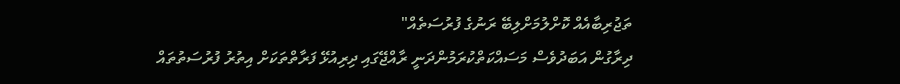ތަޖުރިބާއެއް ކޮށްލުމަށްލިބޭ ރަނުގެ ފުރުސަތެއް"
ދިރާގުން އަބަދުވެސް މަސައްކަތްކުރަމުންދަނީ ރާއްޖޭގައި ދިރިއުޅޭ ފަރާތްތަކަށް އިތުރު ފުރުސަތުތައް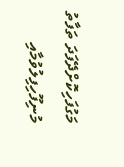މަގުފަހިކޮށްދޭފަދަ ތަފާތު މުނިފޫހިފިލުވުމާއި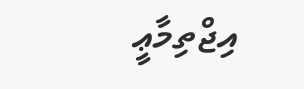އިޖްތިމާޢީ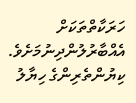ހަރަކާތްތަކަށް އެއްބާރުލުންދިނުމަށެވެ.
ކިޔުންތެރިންގެ ހިޔާލު